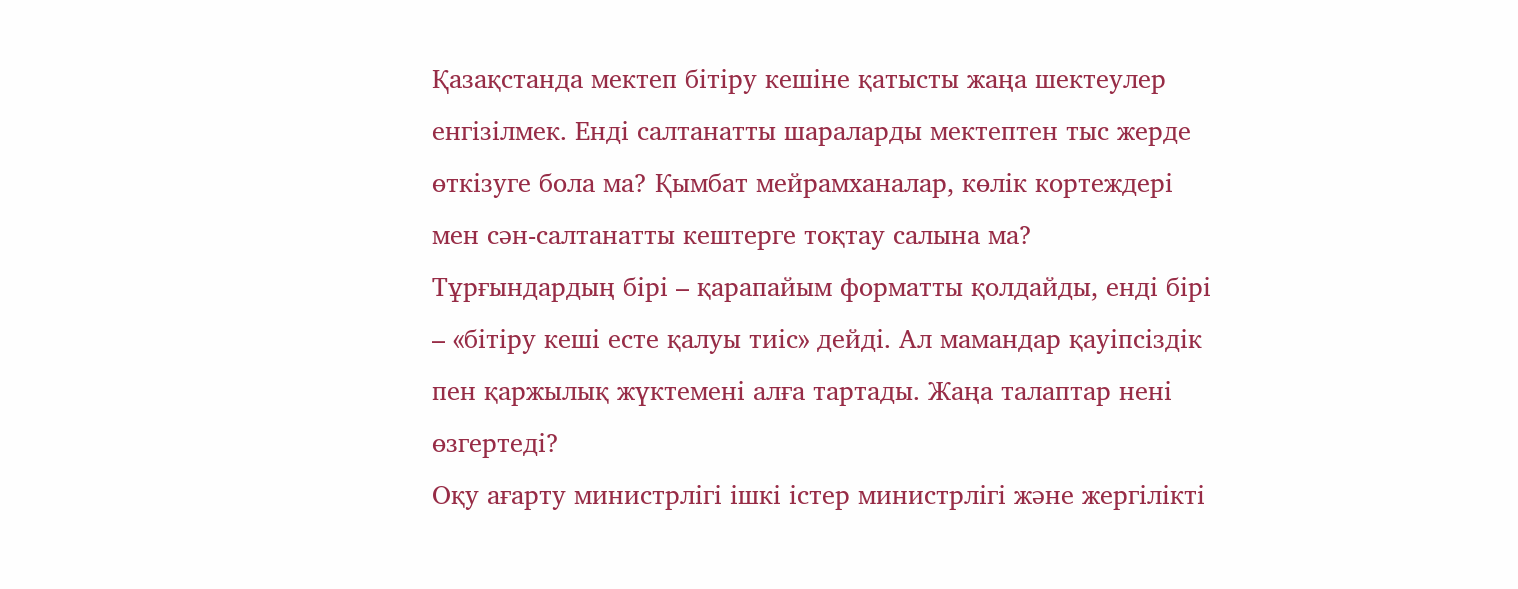Қазақстанда мектеп бітіру кешіне қатысты жаңа шектеулер енгізілмек. Енді салтанатты шараларды мектептен тыс жерде өткізуге бола ма? Қымбат мейрамханалар, көлік кортеждері мен сән-салтанатты кештерге тоқтау салына ма?
Тұрғындардың бірі – қарапайым форматты қолдайды, енді бірі – «бітіру кеші есте қалуы тиіс» дейді. Ал мамандар қауіпсіздік пен қаржылық жүктемені алға тартады. Жаңа талаптар нені өзгертеді?
Оқу ағарту министрлігі ішкі істер министрлігі және жергілікті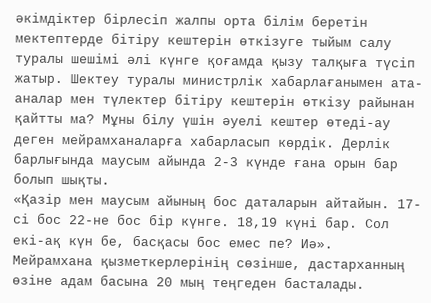әкімдіктер бірлесіп жалпы орта білім беретін мектептерде бітіру кештерін өткізуге тыйым салу туралы шешімі әлі күнге қоғамда қызу талқыға түсіп жатыр. Шектеу туралы министрлік хабарлағанымен ата-аналар мен түлектер бітіру кештерін өткізу райынан қайтты ма? Мұны білу үшін әуелі кештер өтеді-ау деген мейрамханаларға хабарласып көрдік. Дерлік барлығында маусым айында 2-3 күнде ғана орын бар болып шықты.
«Қазір мен маусым айының бос даталарын айтайын. 17-сі бос 22-не бос бір күнге. 18,19 күні бар. Сол екі-ақ күн бе, басқасы бос емес пе? Иә».
Мейрамхана қызметкерлерінің сөзінше, дастарханның өзіне адам басына 20 мың теңгеден басталады.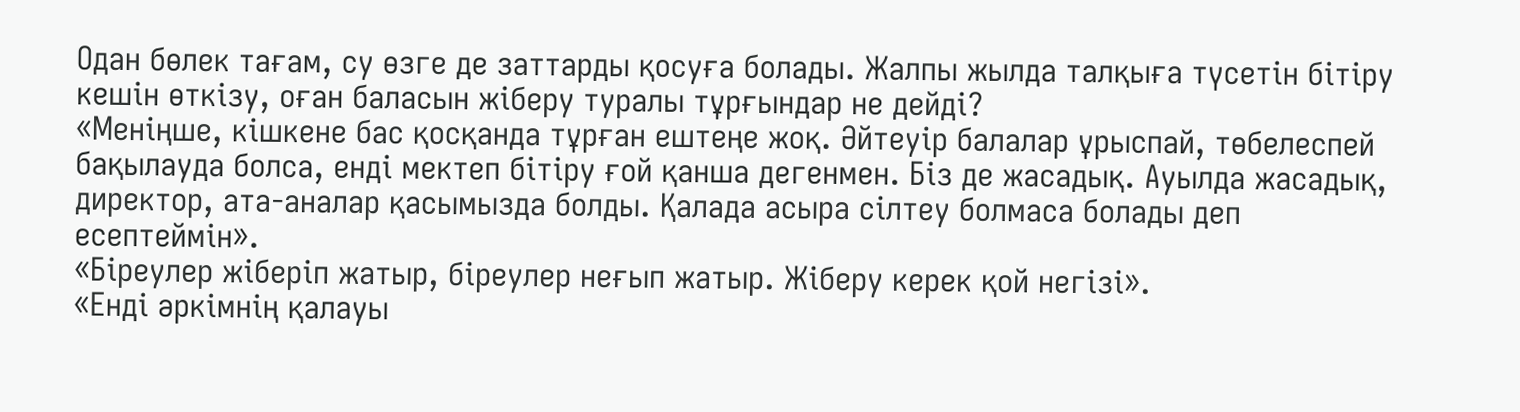Одан бөлек тағам, су өзге де заттарды қосуға болады. Жалпы жылда талқыға түсетін бітіру кешін өткізу, оған баласын жіберу туралы тұрғындар не дейді?
«Меніңше, кішкене бас қосқанда тұрған ештеңе жоқ. Әйтеуір балалар ұрыспай, төбелеспей бақылауда болса, енді мектеп бітіру ғой қанша дегенмен. Біз де жасадық. Ауылда жасадық, директор, ата-аналар қасымызда болды. Қалада асыра сілтеу болмаса болады деп есептеймін».
«Біреулер жіберіп жатыр, біреулер неғып жатыр. Жіберу керек қой негізі».
«Енді әркімнің қалауы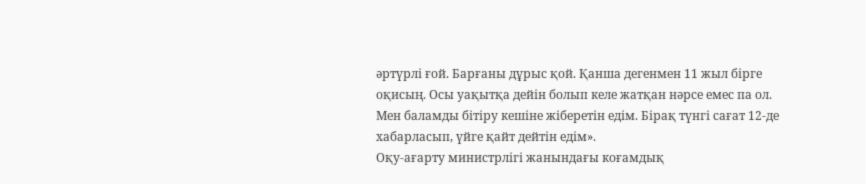әртүрлі ғой. Барғаны дұрыс қой. Қанша дегенмен 11 жыл бірге оқисың. Осы уақытқа дейін болып келе жатқан нәрсе емес па ол. Мен баламды бітіру кешіне жіберетін едім. Бірақ түнгі сағат 12-де хабарласып, үйге қайт дейтін едім».
Оқу-ағарту министрлігі жанындағы коғамдық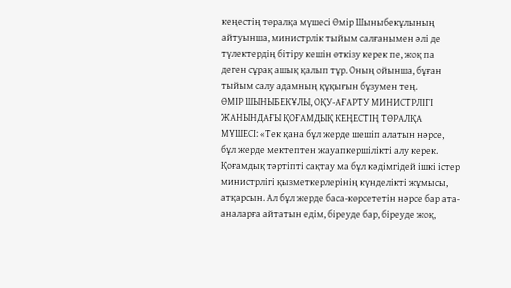кеңестің төралқа мүшесі Өмір Шыныбекұлының айтуынша, министрлік тыйым салғанымен әлі де түлектердің бітіру кешін өткізу керек пе, жоқ па деген сұрақ ашық қалып тұр. Оның ойынша, бұған тыйым салу адамның құқығын бұзумен тең.
ӨМІР ШЫНЫБЕКҰЛЫ, ОҚУ-АҒАРТУ МИНИСТРЛІГІ ЖАНЫНДАҒЫ ҚОҒАМДЫҚ КЕҢЕСТІҢ ТӨРАЛҚА МҮШЕСІ: «Тек қана бұл жерде шешіп алатын нәрсе, бұл жерде мектептен жауапкершілікті алу керек. Қоғамдық тәртіпті сақтау ма бұл кәдімгідей ішкі істер министрлігі қызметкерлерінің күнделікті жұмысы, атқарсын. Ал бұл жерде баса-көрсететін нәрсе бар ата-аналарға айтатын едім, біреуде бар, біреуде жоқ,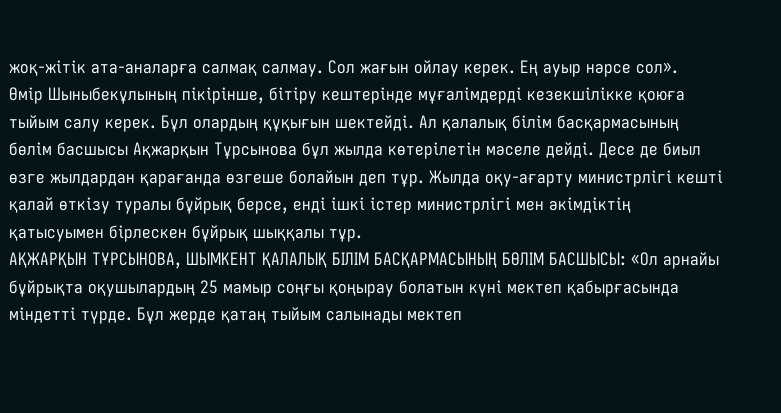жоқ-жітік ата-аналарға салмақ салмау. Сол жағын ойлау керек. Ең ауыр нәрсе сол».
Өмір Шыныбекұлының пікірінше, бітіру кештерінде мұғалімдерді кезекшілікке қоюға тыйым салу керек. Бұл олардың құқығын шектейді. Ал қалалық білім басқармасының бөлім басшысы Ақжарқын Тұрсынова бұл жылда көтерілетін мәселе дейді. Десе де биыл өзге жылдардан қарағанда өзгеше болайын деп тұр. Жылда оқу-ағарту министрлігі кешті қалай өткізу туралы бұйрық берсе, енді ішкі істер министрлігі мен әкімдіктің қатысуымен бірлескен бұйрық шыққалы тұр.
АҚЖАРҚЫН ТҰРСЫНОВА, ШЫМКЕНТ ҚАЛАЛЫҚ БІЛІМ БАСҚАРМАСЫНЫҢ БӨЛІМ БАСШЫСЫ: «Ол арнайы бұйрықта оқушылардың 25 мамыр соңғы қоңырау болатын күні мектеп қабырғасында міндетті түрде. Бұл жерде қатаң тыйым салынады мектеп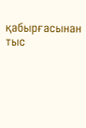қабырғасынан тыс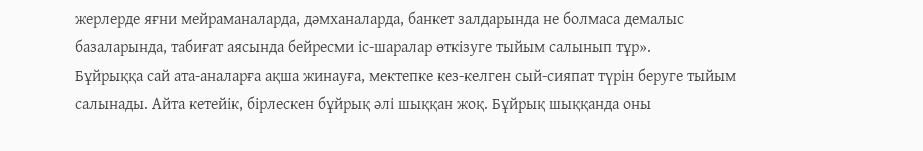жерлерде яғни мейраманаларда, дәмханаларда, банкет залдарында не болмаса демалыс базаларында, табиғат аясында бейресми іс-шаралар өткізуге тыйым салынып тұр».
Бұйрыққа сай ата-аналарға ақша жинауға, мектепке кез-келген сый-сияпат түрін беруге тыйым салынады. Айта кетейік, бірлескен бұйрық әлі шыққан жоқ. Бұйрық шыққанда оны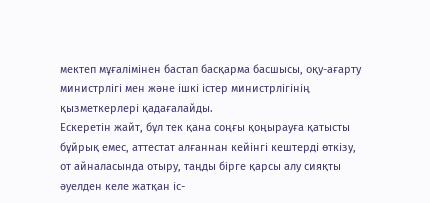мектеп мұғалімінен бастап басқарма басшысы, оқу-ағарту министрлігі мен және ішкі істер министрлігінің қызметкерлері қадағалайды.
Ескеретін жайт, бұл тек қана соңғы қоңырауға қатысты бұйрық емес, аттестат алғаннан кейінгі кештерді өткізу, от айналасында отыру, таңды бірге қарсы алу сияқты әуелден келе жатқан іс-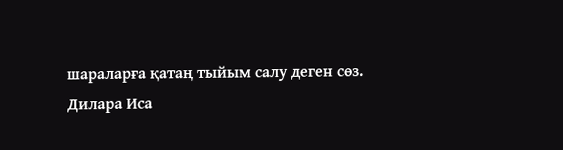шараларға қатаң тыйым салу деген сөз.
Дилара Иса